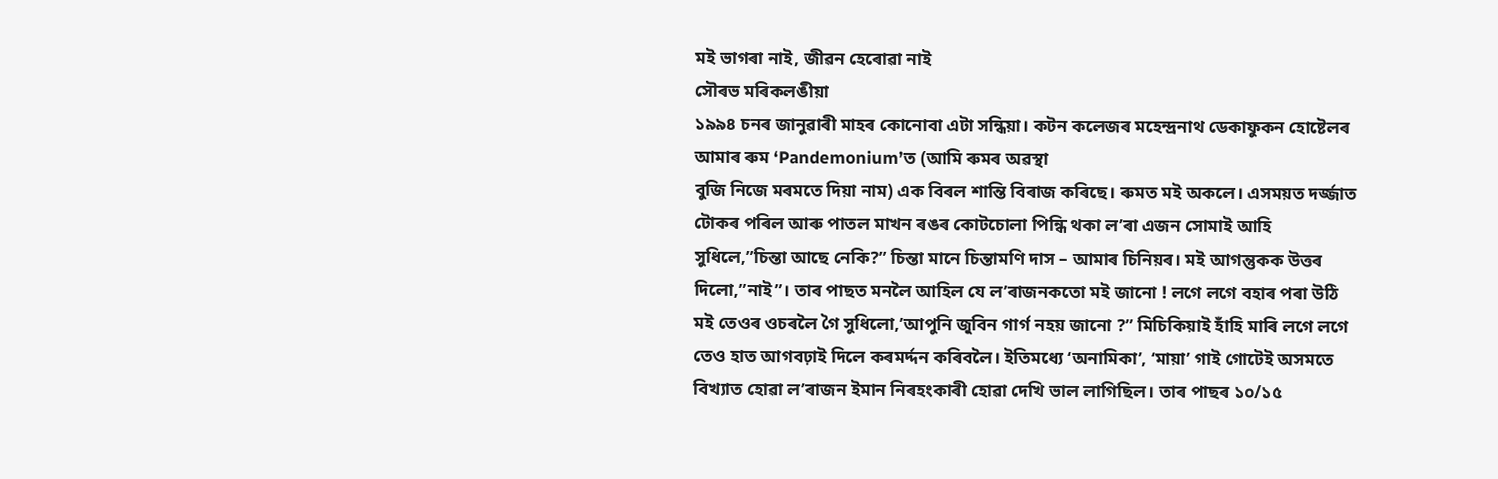মই ভাগৰা নাই, জীৱন হেৰোৱা নাই
সৌৰভ মৰিকলঙীয়া
১৯৯৪ চনৰ জানুৱাৰী মাহৰ কোনোবা এটা সন্ধিয়া। কটন কলেজৰ মহেন্দ্ৰনাথ ডেকাফুকন হোষ্টেলৰ আমাৰ ৰুম ‘Pandemonium’ত (আমি ৰুমৰ অৱস্থা
বুজি নিজে মৰমতে দিয়া নাম) এক বিৰল শান্তি বিৰাজ কৰিছে। ৰুমত মই অকলে। এসময়ত দৰ্জ্জাত টোকৰ পৰিল আৰু পাতল মাখন ৰঙৰ কোটচোলা পিন্ধি থকা ল’ৰা এজন সোমাই আহি সুধিলে,”চিন্তা আছে নেকি?” চিন্তা মানে চিন্তামণি দাস – আমাৰ চিনিয়ৰ। মই আগন্তুকক উত্তৰ দিলো,”নাই”। তাৰ পাছত মনলৈ আহিল যে ল’ৰাজনকতো মই জানো ! লগে লগে বহাৰ পৰা উঠি মই তেওৰ ওচৰলৈ গৈ সুধিলো,’আপুনি জুবিন গাৰ্গ নহয় জানো ?” মিচিকিয়াই হাঁহি মাৰি লগে লগে তেও হাত আগবঢ়াই দিলে কৰমৰ্দ্দন কৰিবলৈ। ইতিমধ্যে ‘অনামিকা’, ‘মায়া’ গাই গোটেই অসমতে বিখ্যাত হোৱা ল’ৰাজন ইমান নিৰহংকাৰী হোৱা দেখি ভাল লাগিছিল। তাৰ পাছৰ ১০/১৫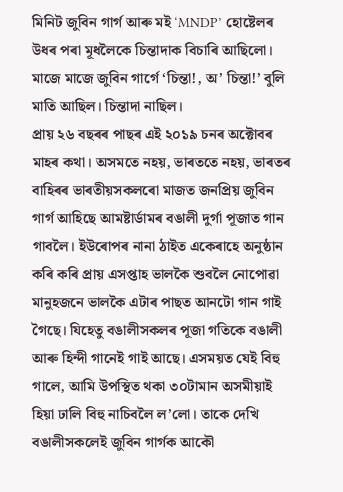মিনিট জুবিন গাৰ্গ আৰু মই ‘MNDP’ হোষ্টেলৰ উধৰ পৰা মূধলৈকে চিন্তাদাক বিচাৰি আছিলো। মাজে মাজে জুবিন গাৰ্গে ‘চিন্তা!, অ’ চিন্তা!’ বুলি মাতি আছিল। চিন্তাদা নাছিল।
প্ৰায় ২৬ বছৰৰ পাছৰ এই ২০১৯ চনৰ অক্টোবৰ মাহৰ কথা। অসমতে নহয়, ভাৰততে নহয়, ভাৰতৰ বাহিৰৰ ভাৰতীয়সকলৰো মাজত জনপ্ৰিয় জুবিন গাৰ্গ আহিছে আমষ্টাৰ্ডামৰ বঙালী দুৰ্গা পূজাত গান গাবলৈ। ইউৰোপৰ নানা ঠাইত একেৰাহে অনুষ্ঠান কৰি কৰি প্ৰায় এসপ্তাহ ভালকৈ শুবলৈ নোপোৱা মানুহজনে ভালকৈ এটাৰ পাছত আনটো গান গাই গৈছে। যিহেতু বঙালীসকলৰ পূজা গতিকে বঙালী আৰু হিন্দী গানেই গাই আছে। এসময়ত যেই বিহু গালে, আমি উপস্থিত থকা ৩০টামান অসমীয়াই হিয়া ঢালি বিহু নাচিবলৈ ল’লো। তাকে দেখি বঙালীসকলেই জুবিন গাৰ্গক আকৌ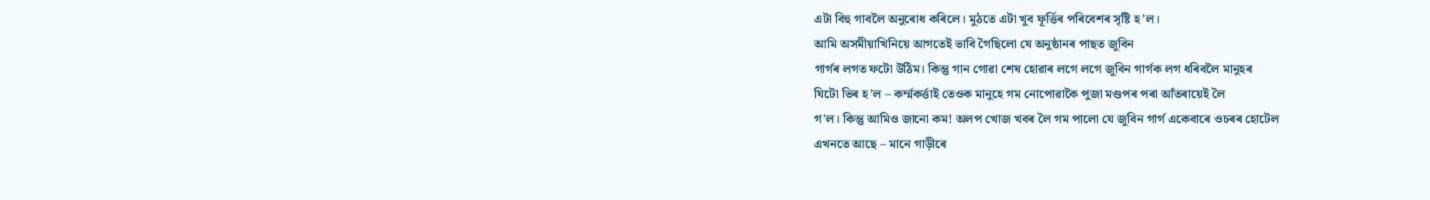এটা বিহু গাবলৈ অনুৰোধ কৰিলে। মুঠতে এটা খুব ফূৰ্ত্তিৰ পৰিবেশৰ সৃষ্টি হ’ল।
আমি অসমীয়াখিনিয়ে আগতেই ভাবি গৈছিলো যে অনুষ্ঠানৰ পাছত জুবিন
গাৰ্গৰ লগত ফটো উঠিম। কিন্তু গান গোৱা শেষ হোৱাৰ লগে লগে জুবিন গাৰ্গক লগ ধৰিবলৈ মানুহৰ
যিটো ভিৰ হ’ল – কৰ্ম্মকৰ্ত্তাই তেওক মানুহে গম নোপোৱাকৈ পুজা মণ্ডপৰ পৰা আঁতৰায়েই লৈ
গ’ল। কিন্তু আমিও জানো কম! অলপ খোজ খবৰ লৈ গম পালো যে জুবিন গাৰ্গ একেবাৰে ওচৰৰ হোটেল
এখনতে আছে – মানে গাড়ীৰে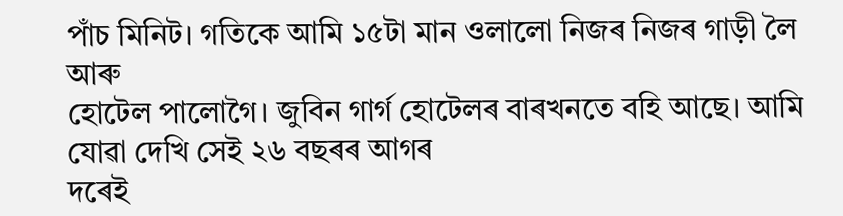পাঁচ মিনিট। গতিকে আমি ১৫টা মান ওলালো নিজৰ নিজৰ গাড়ী লৈ আৰু
হোটেল পালোগৈ। জুবিন গাৰ্গ হোটেলৰ বাৰখনতে বহি আছে। আমি যোৱা দেখি সেই ২৬ বছৰৰ আগৰ
দৰেই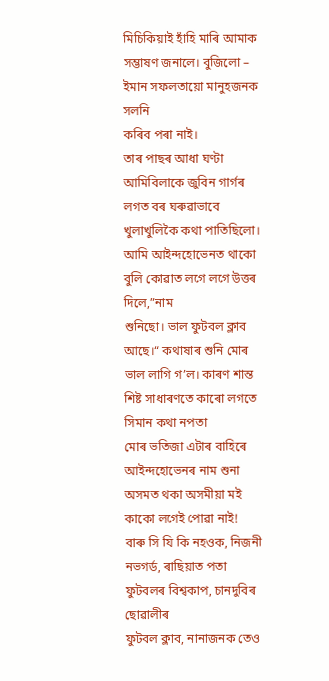মিচিকিয়াই হাঁহি মাৰি আমাক সম্ভাষণ জনালে। বুজিলো – ইমান সফলতায়ো মানুহজনক সলনি
কৰিব পৰা নাই।
তাৰ পাছৰ আধা ঘণ্টা আমিবিলাকে জুবিন গাৰ্গৰ লগত বৰ ঘৰুৱাভাবে
খুলাখুলিকৈ কথা পাতিছিলো। আমি আইন্দহোভেনত থাকো বুলি কোৱাত লগে লগে উত্তৰ দিলে,”নাম
শুনিছো। ভাল ফুটবল ক্লাব আছে।“ কথাষাৰ শুনি মোৰ ভাল লাগি গ’ল। কাৰণ শান্ত শিষ্ট সাধাৰণতে কাৰো লগতে সিমান কথা নপতা
মোৰ ভতিজা এটাৰ বাহিৰে আইন্দহোভেনৰ নাম শুনা অসমত থকা অসমীয়া মই কাকো লগেই পোৱা নাই!
বাৰু সি যি কি নহওক, নিজনী নভগৰ্ড, ৰাছিয়াত পতা ফুটবলৰ বিশ্বকাপ, চানদুবিৰ ছোৱালীৰ
ফুটবল ক্লাব, নানাজনক তেও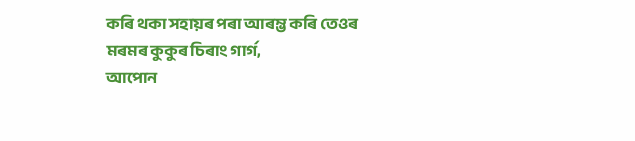কৰি থকা সহায়ৰ পৰা আৰম্ভ কৰি তেওৰ মৰমৰ কুকুৰ চিৰাং গাৰ্গ,
আপোন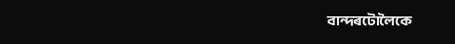বান্দৰটোলৈকে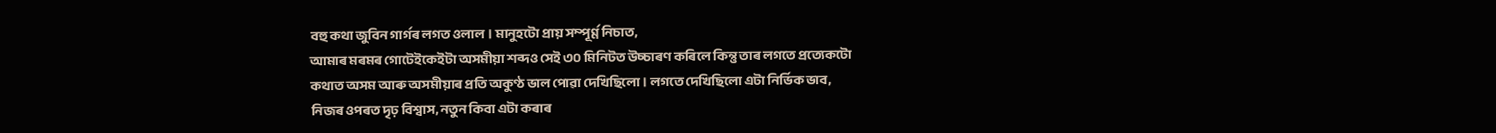বহু কথা জুবিন গাৰ্গৰ লগত ওলাল। মানুহটো প্ৰায় সম্পূৰ্ণ্ণ নিচাত,
আমাৰ মৰমৰ গোটেইকেইটা অসমীয়া শব্দও সেই ৩০ মিনিটত উচ্চাৰণ কৰিলে কিন্তু তাৰ লগতে প্ৰত্যেকটো
কথাত অসম আৰু অসমীয়াৰ প্ৰতি অকুণ্ঠ ভাল পোৱা দেখিছিলো। লগতে দেখিছিলো এটা নিৰ্ভিক ভাব,
নিজৰ ওপৰত দৃঢ় বিশ্বাস, নতুন কিবা এটা কৰাৰ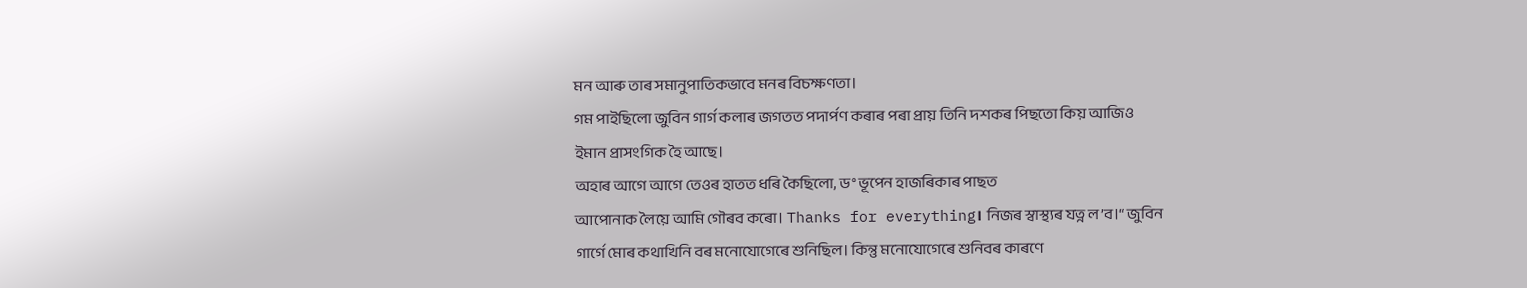মন আৰু তাৰ সমানুপাতিকভাবে মনৰ বিচক্ষণতা।
গম পাইছিলো জুবিন গাৰ্গ কলাৰ জগতত পদাৰ্পণ কৰাৰ পৰা প্ৰায় তিনি দশকৰ পিছতো কিয় আজিও
ইমান প্ৰাসংগিক হৈ আছে।
অহাৰ আগে আগে তেওৰ হাতত ধৰি কৈছিলো, ড° ভূপেন হাজৰিকাৰ পাছত
আপোনাক লৈয়ে আমি গৌৰব কৰো। Thanks for everything। নিজৰ স্বাস্থ্যৰ যত্ন ল’ব।“ জুবিন
গাৰ্গে মোৰ কথাখিনি বৰ মনোযোগেৰে শুনিছিল। কিন্তু মনোযোগেৰে শুনিবৰ কাৰণে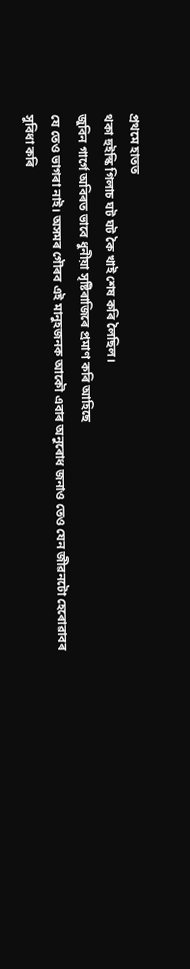প্ৰথমে হাতত
থকা হুইস্কি গিলাচ ঘট ঘট কৈ খাই শেষ কৰি লৈছিল।
জুবিন গাৰ্গে অবিৰত ভাবে ধুনীয়া সৃষ্টিৰাজিৰে প্ৰমাণ কৰি আহিছে
যে তেও ভাগৰা নাই। অসমৰ গৌৰব এই মানুহজনক আকৌ এবাৰ অনুৰোধ জনাও তেও যেন জীৱনটো হেৰোৱাবৰ
সুবিধা কৰি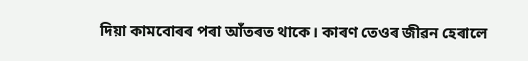দিয়া কামবোৰৰ পৰা আঁতৰত থাকে। কাৰণ তেওৰ জীৱন হেৰালে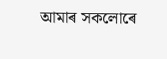আমাৰ সকলোৰে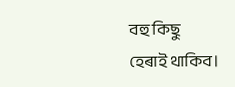বহু কিছু
হেৰাই থাকিব।